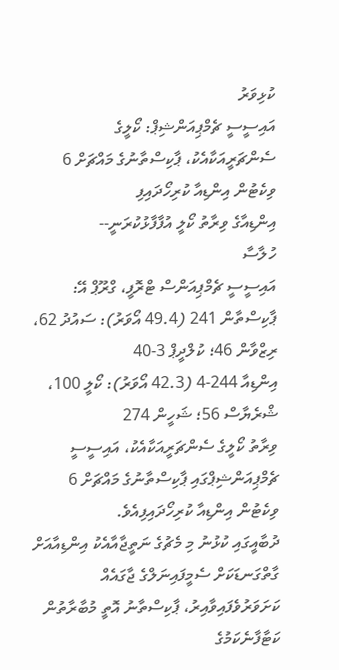ކުޅިވަރު
އައިސީސީ ޗެމްޕިއަންޝިޕް: ކޯލީގެ ސެންޗަރީއަކާއެކު، ޕާކިސްތާނުގެ މައްޗަށް 6 ވިކެޓުން އިންޑިއާ ކުރިހޯދައިފި
އިންޑިއާގެ ވިރާތު ކޯލީ އުފާފާޅުކުރަނީ--
ހުލާސާ
އައިސީސީ ޗެމްޕިއަންސް ޓްރޮފީ، ގްރޫޕް އޭ:
ޕާކިސްތާން 241 (49.4 އޯވަރު): ސައުދު 62، ރިޒްވާން 46؛ ކުލްދީޕް 3-40
އިންޑިއާ 244-4 (42.3 އޯވަރު): ކޯލީ 100، ޝްރެޔާސް 56؛ ޝަހީން 274
ވިރާތު ކޯލީގެ ސެންޗަރީއަކާއެކު، އައިސީސީ ޗެމްޕިއަންޝިޕްގައި ޕާކިސްތާނުގެ މައްޗަށް 6 ވިކެޓުން އިންޑިއާ ކުރިހޯދައިފިއެވެ.
ދުބާއީގައި ކުޅުނު މި މެޗުގެ ނަތީޖާއާއެކު އިންޑިއާއަށް ގާތްގަނޑަކަށް ސެމީފައިނަލްގެ ޖާގައެއް ކަށަވަރުވެފައިވާއިރު، ޕާކިސްތާނު އޮތީ މުބާރާތުން ކަޓާފާނެކަމުގެ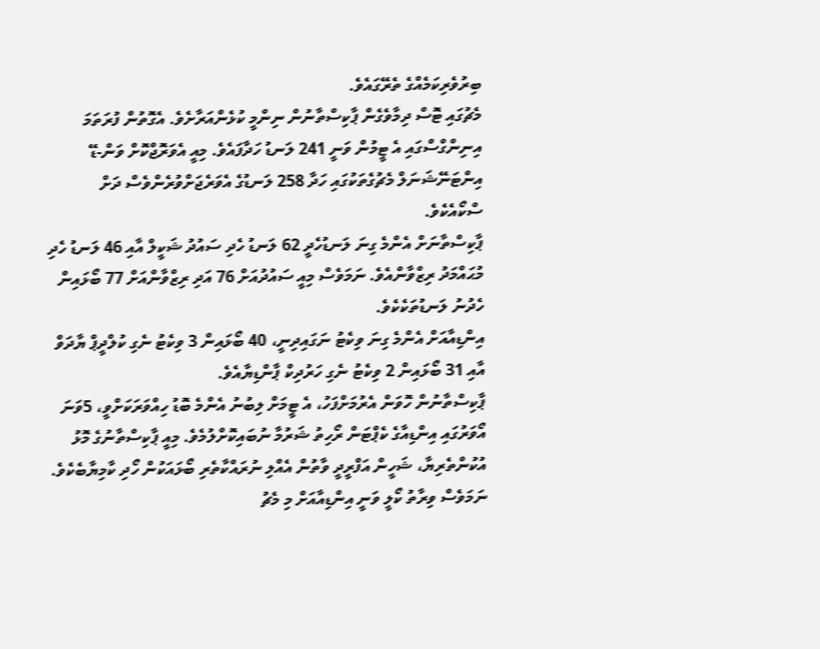ބިރުވެރިކަމެއްގެ ތެރޭގައެވެ.
މެޗުގައި ޓޮސް ދިމާވެގެން ޕާކިސްތާނުން ނިންމީ ކުޅެންއަރާށެވެ. އެގޮތުން ފުރަތަމަ އިނިންގްސްގައި އެ ޓީމުން ވަނީ 241 ލަނޑު ހަދާފައެވެ. މިއީ އެވަރޮޖްކޮށް ވަން-ޑޭ އިންޓަނޭޝަނަލް މެޗުގެތަކުގައި ހަދާ 258 ލަނޑުގެ އެވަރެޖަށްވުރެންވެސް ދަށް ސްކޯއެކެވެ.
ޕާކިސްތާނަށް އެންމެ ގިނަ ލަނޑުހެދީ 62 ލަނޑު ހެދި ސައުދު ޝަކީލް އާއި 46 ލަނޑު ހެދި މުޙައްމަދު ރިޒްވާންއެވެ. ނަމަވެސް މިއީ ސައުދުއަށް 76 އަދި ރިޒްވާންއަށް 77 ބޯޅައިން ހެދުނު ލަނޑުތަކެކެވެ.
އިންޑިއާއަށް އެންމެ ގިނަ ވިކެޓު ނަގައިދިނީ، 40 ބޯޅައިން 3 ވިކެޓު ނެގި ކުލްދީޕް ޔާދަވް އާއި 31 ބޯޅައިން 2 ވިކެޓު ނެގި ހަރުދިކް ޕާންޑިޔާއެވެ.
ޕާކިސްތާނުން ހޮވަން އެރުމަށްފަހު، އެ ޓީމަށް ލިބުނު އެންމެ ބޮޑު ހިއްވަރަކަށްވީ، 5ވަނަ އޯވަރުގައި އިންޑިއާގެ ކެޕްޓަން ރޯހިތު ޝަރުމާ ނުބައިކޮށްލުމެވެ. މިއީ ޕާކިސްތާނުގެ މޮޅު އުކުންތެރިޔާ، ޝަހީން އަފްރީދީ ވާތުން އެއްލި ނުރައްކާތެރި ބޯޅައަކުން ހޯދި ކާމިޔާބެކެވެ.
ނަމަވެސް ވިރާތު ކޯލީ ވަނީ އިންޑިއާއަށް މި މެޗު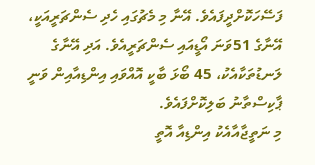ފަސޭހަކޮށްދީފައެވެ. އޭނާ މި މެޗުގައި ހެދި ސެންޗަރީއަކީ، އޭނާގެ 51ވަނަ އޯޑީއައި ސެންޗަރީއެވެ. އަދި އޭނާގެ ލަނޑުތަކާއެކު، 45 ބޯޅަ ބާކީ އޮއްވައި އިންޑިއާއިން ވަނީ ޕާކިސްތާނު ބަލިކޮށްފައެވެ.
މި ނަތީޖާއާއެކު އިންޑިއާ އޮތީ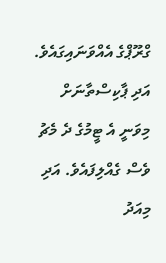ގްރޫޕްގެ އެއްވަނައިގައެވެ. އަދި ޕާކިސްތާނަށް މިވަނީ އެ ޓީމުގެ ދެ މެޗު ވެސް ގެއްލިފައެވެ. އަދި މިއަދު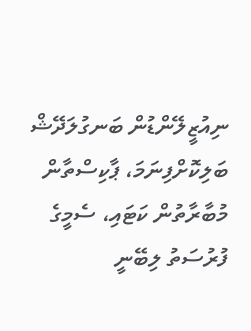ނިއުޒީލޭންޑުން ބަނގުލަދޭޝް ބަލިކޮށްފިނަމަ، ޕާކިސްތާން މުބާރާތުން ކަޓައި، ސެމީގެ ފުރުސަތު ލިބޭނީ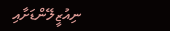ނިއުޒީލޭންޑަށާއި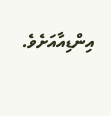އިންޑިއާއަށެވެ.